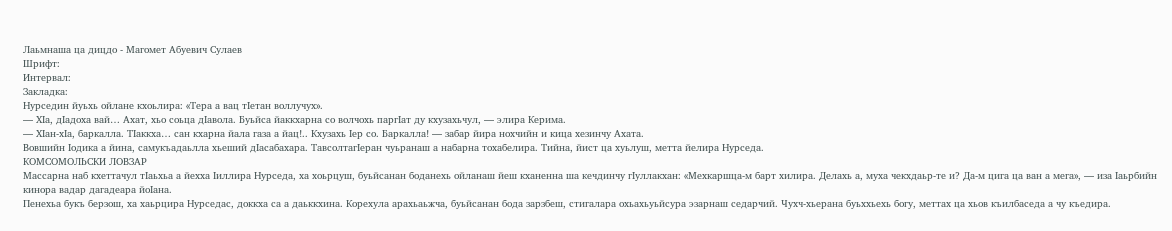Лаьмнаша ца дицдо - Магомет Абуевич Сулаев
Шрифт:
Интервал:
Закладка:
Нурседин йуьхь ойлане кхоьлира: «Тера а вац тIетан воллучух».
— ХIа, дIадоха вай… Ахат, хьо соьца дIавола. Буьйса йаккхарна со волчохь паргIат ду кхузахьчул, — элира Керима.
— ХIан-хIа, баркалла. ТIаккха… сан кхарна йала газа а йац!.. Кхузахь Iер со. Баркалла! — забар йира нохчийн и кица хезинчу Ахата.
Вовшийн Iодика а йина, самукъадаьлла хьеший дIасабахара. ТавсолтагIеран чуьранаш а набарна тохабелира. Тийна, йист ца хуьлуш, метта йелира Нурседа.
КОМСОМОЛЬСКИ ЛОВЗАР
Массарна наб кхеттачул тIаьхьа а йехха Iиллира Нурседа, ха хоьрцуш, буьйсанан боданехь ойланаш йеш кханенна ша кечдинчу гIуллакхан: «Мехкаршца-м барт хилира. Делахь а, муха чекхдаьр-те и? Да-м цига ца ван а мега», — иза Iаьрбийн кинора вадар дагадеара йоIана.
Пенехьа букъ берзош, ха хаьрцира Нурседас, доккха са а даьккхина. Корехула арахьаьжча, буьйсанан бода зарзбеш, стигалара охьахьуьйсура эзарнаш седарчий. Чухч-хьерана буьххьехь богу, меттах ца хьов къилбаседа а чу къедира.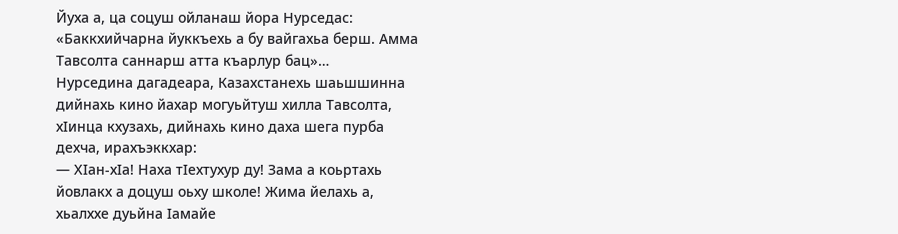Йуха а, ца соцуш ойланаш йора Нурседас: «Баккхийчарна йуккъехь а бу вайгахьа берш. Амма Тавсолта саннарш атта къарлур бац»…
Нурседина дагадеара, Казахстанехь шаьшшинна дийнахь кино йахар могуьйтуш хилла Тавсолта, хIинца кхузахь, дийнахь кино даха шега пурба дехча, ирахъэккхар:
— ХIан-хIа! Наха тIехтухур ду! Зама а коьртахь йовлакх а доцуш оьху школе! Жима йелахь а, хьалххе дуьйна Iамайе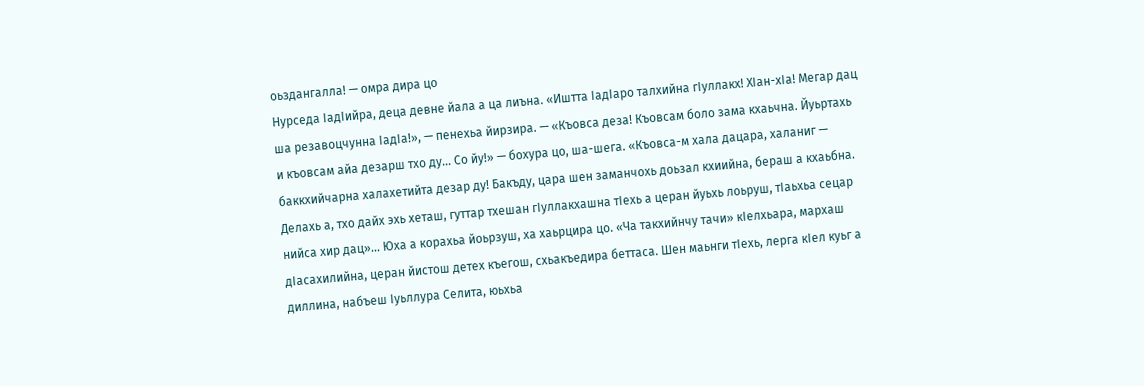оьздангалла! — омра дира цо
Нурседа IадIийра, деца девне йала а ца лиъна. «Иштта IадIаро талхийна гIуллакх! ХIан-хIа! Мегар дац ша резавоцчунна IадIа!», — пенехьа йирзира. — «Къовса деза! Къовсам боло зама кхаьчна. Йуьртахь и къовсам айа дезарш тхо ду… Со йу!» — бохура цо, ша-шега. «Къовса-м хала дацара, халаниг — баккхийчарна халахетийта дезар ду! Бакъду, цара шен заманчохь доьзал кхиийна, бераш а кхаьбна. Делахь а, тхо дайх эхь хеташ, гуттар тхешан гIуллакхашна тIехь а церан йуьхь лоьруш, тIаьхьа сецар нийса хир дац»… Юха а корахьа йоьрзуш, ха хаьрцира цо. «Ча такхийнчу тачи» кIелхьара, мархаш дIасахилийна, церан йистош детех къегош, схьакъедира беттаса. Шен маьнги тIехь, лерга кIел куьг а диллина, набъеш Iуьллура Селита, юьхьа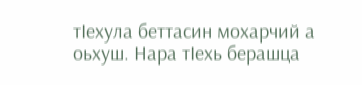тIехула беттасин мохарчий а оьхуш. Нара тIехь берашца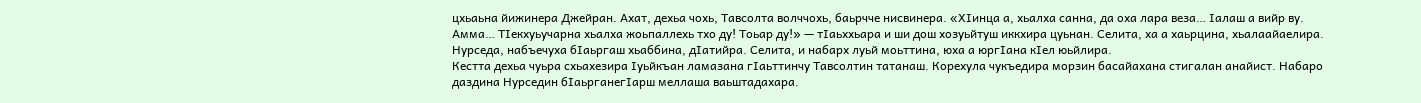цхьаьна йижинера Джейран. Ахат, дехьа чохь, Тавсолта волччохь, баьрчче нисвинера. «ХIинца а, хьалха санна, да оха лара веза… Iалаш а вийр ву. Амма… ТIекхуьучарна хьалха жоьпаллехь тхо ду! Тоьар ду!» — тIаьххьара и ши дош хозуьйтуш иккхира цуьнан. Селита, ха а хаьрцина, хьалаайаелира. Нурседа, набъечуха бIаьргаш хьаббина, дIатийра. Селита, и набарх луьй моьттина, юха а юргIана кIел юьйлира.
Кестта дехьа чуьра схьахезира Iуьйкъан ламазана гIаьттинчу Тавсолтин татанаш. Корехула чукъедира морзин басайахана стигалан анайист. Набаро даздина Нурседин бIаьрганегIарш меллаша ваьштадахара.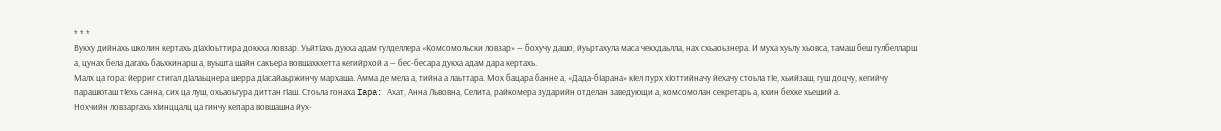* * *
Вукху дийнахь школин кертахь дIахIоьттира доккха ловзар. УьйтIахь дукха адам гулделлера «Комсомольски ловзар» — бохучу дашо, йуьртахула маса чекхдаьлла, нах схьаоьзнера. И муха хуьлу хьовса, тамаш беш гулбелларш а, цунах бела дагахь баьхкинарш а, вуьшта шайн сакъера вовшахкхетта кегийрхой а — бес-бесара дукха адам дара кертахь.
Малх ца гора: йерриг стигал дIалаьцнера шерра дIасайаьржинчу мархаша. Амма де мела а, тийна а лаьттара. Мох бацара банне а, «Дада-бIарана» кIел пурх хIоттийначу йехачу стоьла тIе, хьийзаш, гуш доцчу, кегийчу парашюташ тIехь санна, сих ца луш, охьаоьгура диттан гIаш. Стоьла гонаха Iapa: Ахат, Анна Львовна, Селита, райкомера зударийн отделан заведующи а, комсомолан секретарь а, кхин бехке хьеший а.
Нохчийн ловзаргахь хIинццалц ца гинчу кепара вовшашна йух-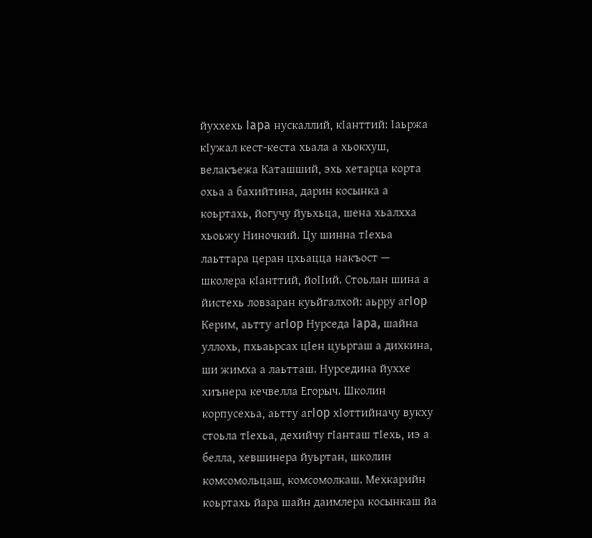йуххехь Iapa нускаллий, кIанттий: Iаьржа кIужал кест-кеста хьала а хьокхуш, велакъежа Каташший, эхь хетарца корта охьа а бахийтина, дарин косынка а коьртахь, йогучу йуьхьца, шена хьалхха хьоьжу Ниночкий. Цу шинна тIехьа лаьттара церан цхьацца накъост — школера кIанттий, йоIIий. Стоьлан шина а йистехь ловзаран куьйгалхой: аьрру aгIop Керим, аьтту aгIop Нурседа Iapa, шайна уллохь, пхьаьрсах цIен цуьргаш а дихкина, ши жимха а лаьтташ. Нурседина йуххе хиънера кечвелла Егорыч. Школин корпусехьа, аьтту aгIop хIоттийначу вукху стоьла тIехьа, дехийчу гIанташ тIехь, иэ а белла, хевшинера йуьртан, школин комсомольцаш, комсомолкаш. Мехкарийн коьртахь йара шайн даимлера косынкаш йа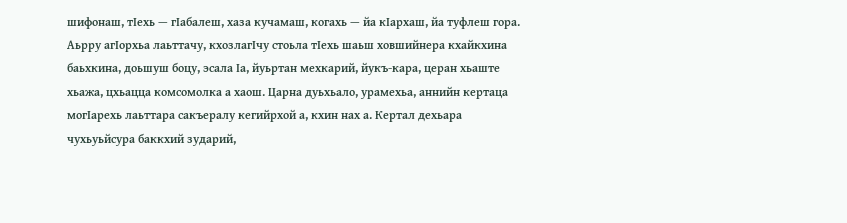шифонаш, тIехь — гIабалеш, хаза кучамаш, когахь — йа кIархаш, йа туфлеш гора.
Аьрру агIорхьа лаьттачу, кхозлагIчу стоьла тIехь шаьш ховшийнера кхайкхина баьхкина, доьшуш боцу, эсала Iа, йуьртан мехкарий, йукъ-кара, церан хьаште хьажа, цхьацца комсомолка а хаош. Царна дуьхьало, урамехьа, аннийн кертаца могIарехь лаьттара сакъералу кегийрхой а, кхин нах а. Кертал дехьара чухьуьйсура баккхий зударий,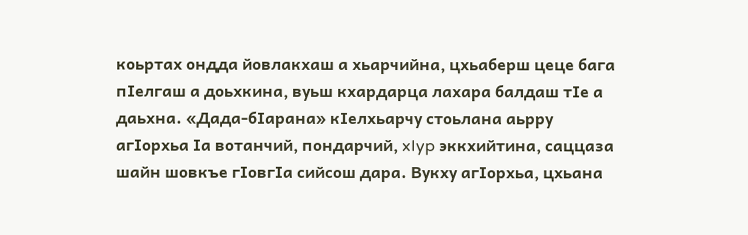коьртах ондда йовлакхаш а хьарчийна, цхьаберш цеце бага пIелгаш а доьхкина, вуьш кхардарца лахара балдаш тIе а даьхна. «Дада-бIарана» кIелхьарчу стоьлана аьрру агIорхьа Iа вотанчий, пондарчий, xIyp эккхийтина, саццаза шайн шовкъе гIoвгIa сийсош дара. Вукху агIорхьа, цхьана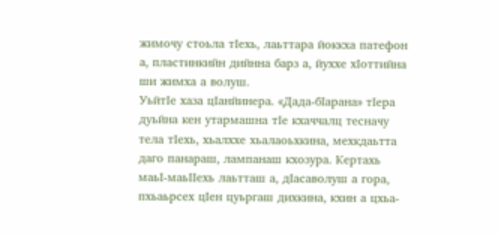жимочу стоьла тIехь, лаьттара йоккха патефон а, пластинкийн дийнна барз а, йуххе хIоттийна ши жимха а волуш.
УьйтIе хаза цIанйинера. «Дада-бIарана» тIера дуьйна кен утармашна тIе кхаччалц тесначу тела тIехь, хьалххе хьалаоьхкина, мехкдаьтта даго панараш, лампанаш кхозура. Кертахь маьI-маьIIехь лаьтташ а, дIасаволуш а гора, пхьаьрсех цIен цуьргаш дихкина, кхин а цхьа-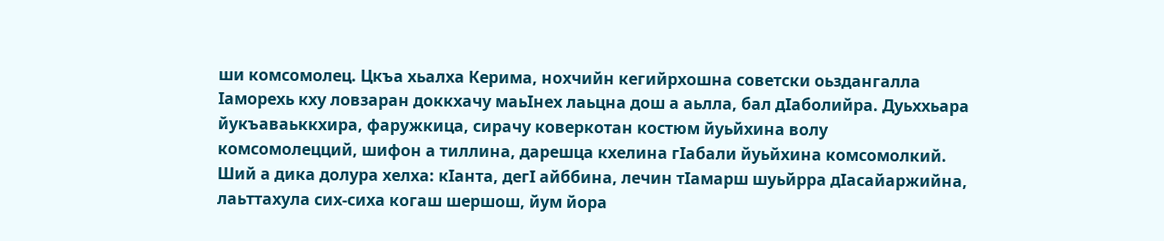ши комсомолец. Цкъа хьалха Керима, нохчийн кегийрхошна советски оьздангалла Iаморехь кху ловзаран доккхачу маьIнех лаьцна дош а аьлла, бал дIаболийра. Дуьххьара йукъаваьккхира, фаружкица, сирачу коверкотан костюм йуьйхина волу комсомолецций, шифон а тиллина, дарешца кхелина гIабали йуьйхина комсомолкий. Ший а дика долура хелха: кIанта, дегI айббина, лечин тIамарш шуьйрра дIасайаржийна, лаьттахула сих-сиха когаш шершош, йум йора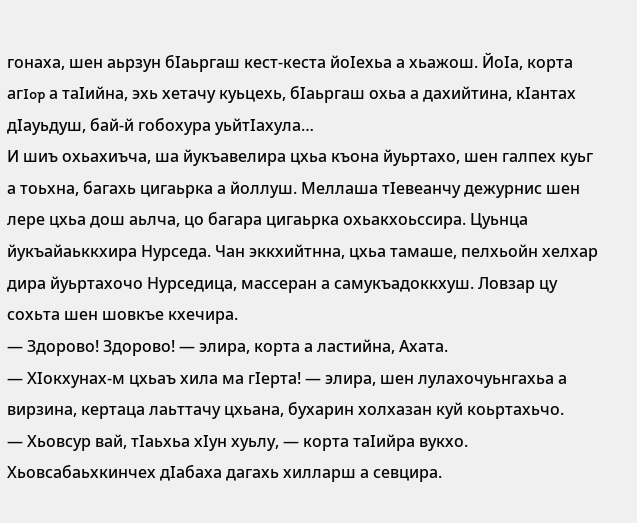гонаха, шен аьрзун бIаьргаш кест-кеста йоIехьа а хьажош. ЙоIа, корта aгIop а таIийна, эхь хетачу куьцехь, бIаьргаш охьа а дахийтина, кIантах дIауьдуш, бай-й гобохура уьйтIахула…
И шиъ охьахиъча, ша йукъавелира цхьа къона йуьртахо, шен галпех куьг а тоьхна, багахь цигаьрка а йоллуш. Меллаша тIевеанчу дежурнис шен лере цхьа дош аьлча, цо багара цигаьрка охьакхоьссира. Цуьнца йукъайаьккхира Нурседа. Чан эккхийтнна, цхьа тамаше, пелхьойн хелхар дира йуьртахочо Нурседица, массеран а самукъадоккхуш. Ловзар цу сохьта шен шовкъе кхечира.
— Здорово! Здорово! — элира, корта а ластийна, Ахата.
— ХIокхунах-м цхьаъ хила ма гIерта! — элира, шен лулахочуьнгахьа а вирзина, кертаца лаьттачу цхьана, бухарин холхазан куй коьртахьчо.
— Хьовсур вай, тIаьхьа хIун хуьлу, — корта таIийра вукхо.
Хьовсабаьхкинчех дIабаха дагахь хилларш а севцира.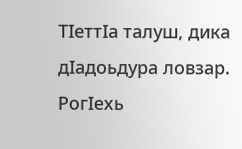ТIеттIа талуш, дика дIадоьдура ловзар. РогIехь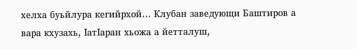хелха буьйлура кегийрхой… Клубан заведующи Баштиров а вара кхузахь, IатIаран хьожа а йетталуш,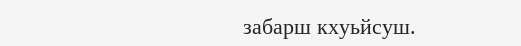забарш кхуьйсуш.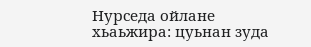Нурседа ойлане хьаьжира: цуьнан зуда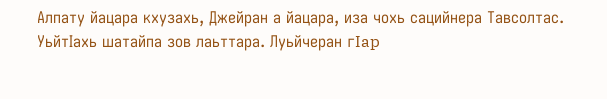Алпату йацара кхузахь, Джейран а йацара, иза чохь сацийнера Тавсолтас. УьйтIахь шатайпа зов лаьттара. Луьйчеран гIap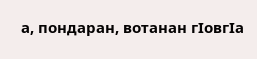а, пондаран, вотанан гIовгIа